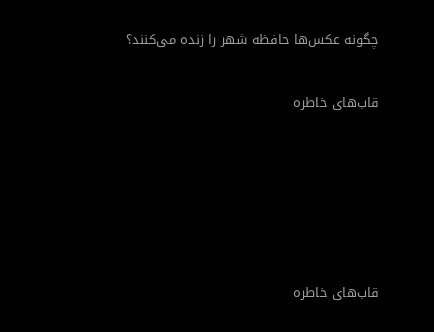چگونه عکس‌ها حافظه‌ شهر را زنده می‌کنند؟

قاب‌های خاطره





قاب‌های خاطره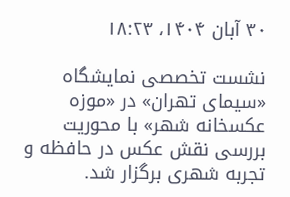۳۰ آبان ۱۴۰۴، ۱۸:۲۳

نشست تخصصی نمایشگاه «سیمای تهران» در «موزه عکسخانه شهر» با محوریت بررسی نقش عکس در حافظه و تجربه شهری برگزار شد.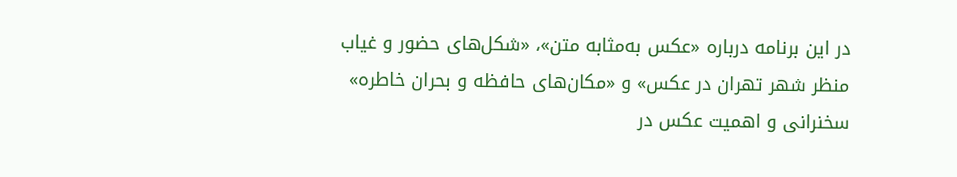در این برنامه درباره «عکس به‌مثابه متن»، «شکل‌های حضور و غیاب منظر شهر تهران در عکس» و «مکان‌های حافظه و بحران خاطره» سخنرانی و اهمیت عکس در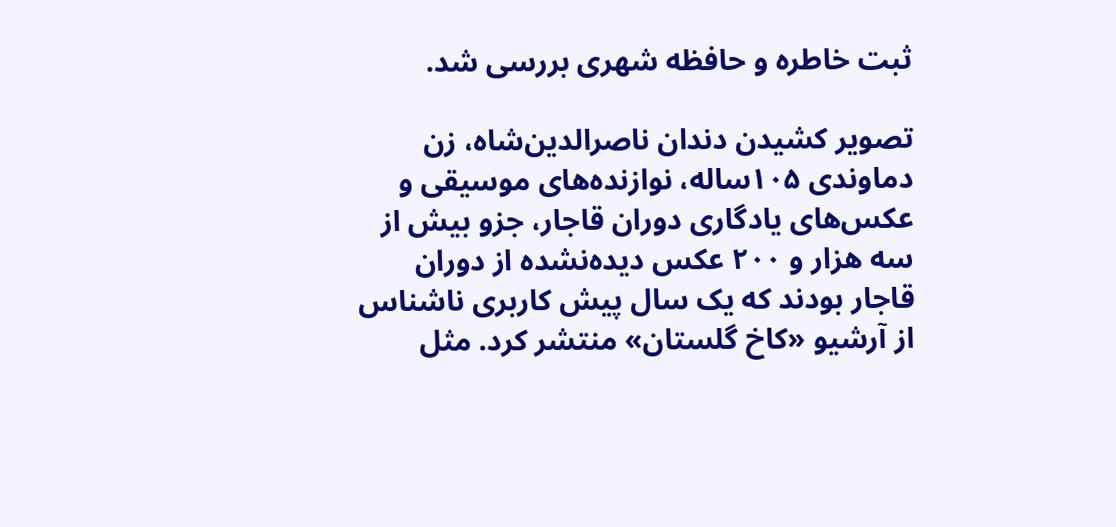ثبت خاطره و حافظه‌ شهری بررسی شد.

تصویر کشیدن دندان ناصرالدین‌شاه، زن دماوندی ۱۰۵ساله، نوازنده‌های موسیقی و عکس‌های یادگاری دوران قاجار، جزو بیش از سه هزار و ۲۰۰ عکس دیده‌نشده از دوران قاجار بودند که یک سال پیش کاربری ناشناس از آرشیو «کاخ گلستان» منتشر کرد. مثل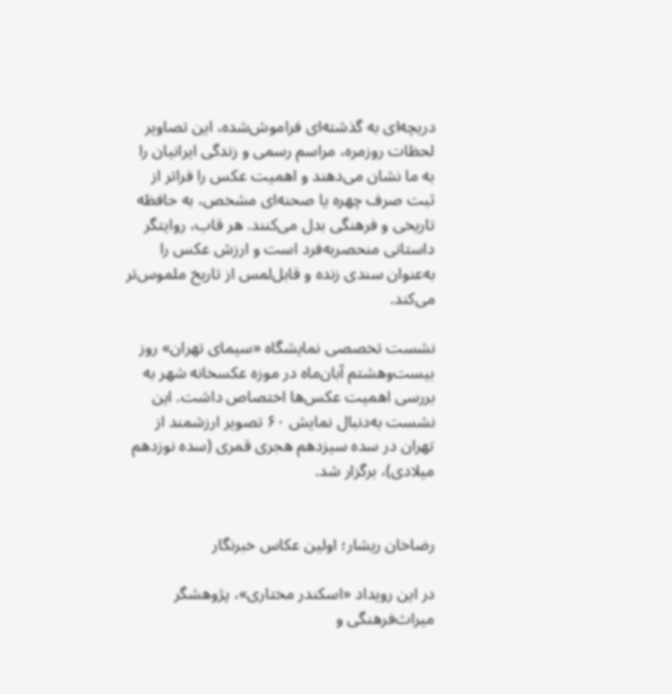دریچه‌ای به گذشته‌ای فراموش‌شده، این تصاویر لحظات روزمره، مراسم رسمی و زندگی ایرانیان را به ما نشان می‌دهند و اهمیت عکس را فراتر از ثبت صرف چهره یا صحنه‌ای مشخص، به حافظه‌ تاریخی و فرهنگی بدل می‌کنند. هر قاب، روایتگر داستانی منحصربه‌فرد است و ارزش عکس را به‌عنوان سندی زنده و قابل‌لمس از تاریخ ملموس‌تر می‌‌کند.

نشست‌ تخصصی نمایشگاه «سیمای تهران» روز بیست‌وهشتم آبان‌ماه در موزه‌ عکسخانه شهر به بررسی اهمیت عکس‌ها اختصاص داشت. این نشست به‌دنبال نمایش ۶۰ تصویر ارزشمند از تهران در سده‌ سیزدهم هجری قمری (سده‌ نوزدهم میلادی)، برگزار شد.


رضاخان ریشار؛ اولین عکاس خبرنگار

در این رویداد «اسکندر مختاری»، پژوهشگر میراث‌فرهنگی و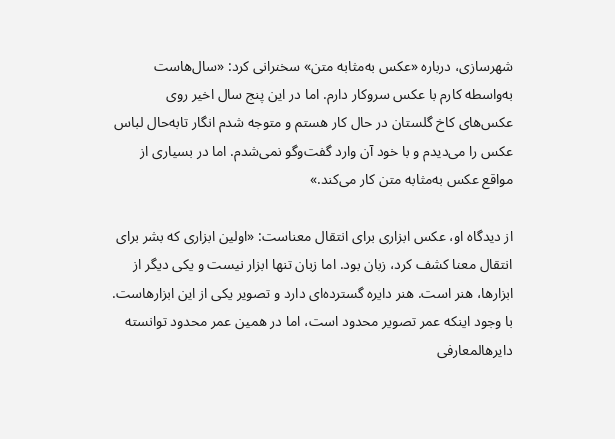شهرسازی، درباره «عکس به‌مثابه متن» سخنرانی کرد: «سال‌هاست به‌واسطه کارم با عکس سروکار دارم. اما در این پنج سال اخیر روی عکس‌های کاخ گلستان در حال کار هستم و متوجه شدم انگار تابه‌حال لباس عکس را می‌دیدم و با خود آن وارد گفت‌وگو نمی‌شدم. اما در بسیاری از مواقع عکس به‌مثابه متن کار می‌کند.»

از دیدگاه او، عکس ابزاری برای انتقال معناست: «اولین ابزاری که بشر برای انتقال معنا کشف کرد، زبان بود. اما زبان تنها ابزار نیست و یکی دیگر از ابزارها، هنر است. هنر دایره گسترده‌ای دارد و تصویر یکی از این ابزارهاست. با وجود اینکه عمر تصویر محدود است، اما در همین عمر محدود توانسته دایرهالمعارفی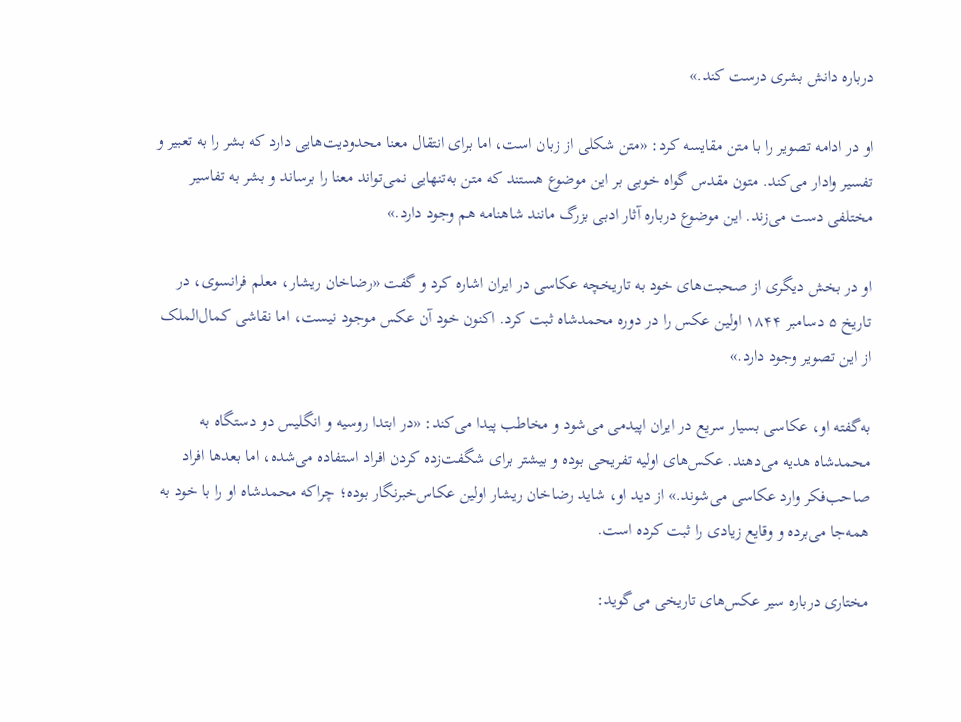درباره دانش بشری درست کند.»

او در ادامه تصویر را با متن مقایسه کرد: «متن شکلی از زبان است، اما برای انتقال معنا محدودیت‌هایی دارد که بشر را به تعبیر و تفسیر وادار می‌کند. متون مقدس گواه خوبی بر این موضوع هستند که متن به‌تنهایی نمی‌تواند معنا را برساند و بشر به تفاسیر مختلفی دست می‌زند. این موضوع درباره آثار ادبی بزرگ مانند شاهنامه هم وجود دارد.»

او در بخش‌ دیگری از صحبت‌های خود به تاریخچه عکاسی در ایران اشاره کرد و گفت «رضاخان ریشار، معلم فرانسوی، در تاریخ ۵ دسامبر ۱۸۴۴ اولین عکس را در دوره محمدشاه ثبت کرد. اکنون خود آن عکس موجود نیست، اما نقاشی‌ کمال‌الملک از این تصویر وجود دارد.»

به‌گفته او، عکاسی بسیار سریع در ایران اپیدمی می‌شود و مخاطب پیدا می‌کند: «در ابتدا روسیه و انگلیس دو دستگاه به محمدشاه هدیه می‌دهند. عکس‌های اولیه تفریحی بوده و بیشتر برای شگفت‌زده کردن افراد استفاده می‌شده، اما بعدها افراد صاحب‌فکر وارد عکاسی می‌شوند.» از دید او، شاید رضاخان ریشار اولین عکاس‌خبرنگار بوده؛ چراکه محمدشاه او را با خود به همه‌جا می‌برده و وقایع زیادی را ثبت کرده است.

مختاری درباره سیر عکس‌های تاریخی می‌گوید: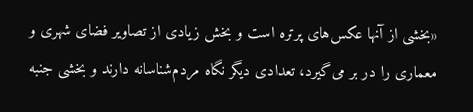«بخشی از آنها عکس‌های پرتره است و بخش زیادی از تصاویر فضای شهری و معماری را در بر می‌گیرد، تعدادی دیگر نگاه مردم‌شناسانه دارند و بخشی جنبه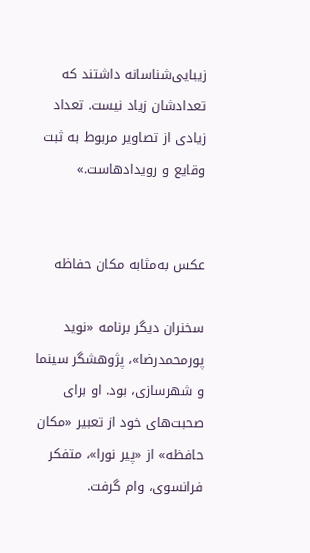زیبایی‌شناسانه داشتند که تعدادشان زیاد نیست. تعداد زیادی از تصاویر مربوط به ثبت وقایع و رویدادهاست.»


عکس به‌مثابه مکان حفاظه

سخنران دیگر برنامه «نوید پورمحمدرضا»، پژوهشگر سینما و شهرسازی، بود. او برای صحبت‌های خود از تعبیر «مکان حافظه» از «پیر نورا»، متفکر فرانسوی، وام گرفت.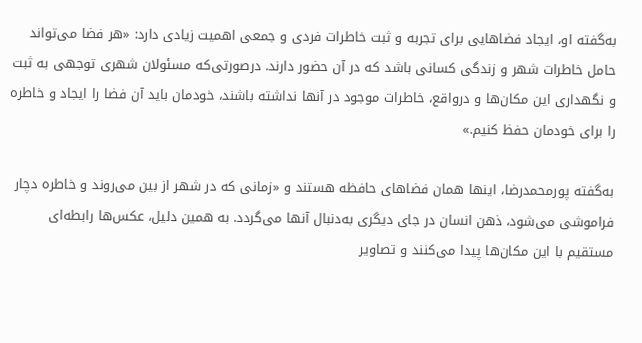به‌گفته او، ایجاد فضاهایی برای تجربه و ثبت خاطرات فردی و جمعی اهمیت زیادی دارد: «هر فضا می‌تواند حامل خاطرات شهر و زندگی کسانی باشد که در آن حضور دارند. در‌صورتی‌که مسئولان شهری توجهی به ثبت و نگهداری این مکان‌ها و درواقع، خاطرات موجود در آنها نداشته باشند، خودمان باید آن فضا را ایجاد و خاطره را برای خودمان حفظ کنیم.»

به‌گفته پورمحمدرضا، اینها همان فضاهای حافظه هستند و «زمانی که در شهر از بین می‌روند و خاطره دچار فراموشی می‌شود، ذهن انسان در جای دیگری به‌دنبال آنها می‌گردد. به همین دلیل، عکس‌ها رابطه‌ای مستقیم با این مکان‌ها پیدا می‌کنند و تصاویر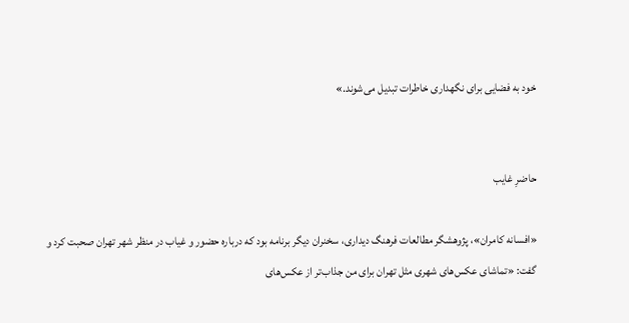خود به فضایی برای نگهداری خاطرات تبدیل می‌شوند.»


حاضرِ غایب

«افسانه کامران»، پژوهشگر مطالعات فرهنگ دیداری، سخنران دیگر برنامه بود که درباره حضور و غیاب در منظر شهر تهران صحبت کرد و گفت: «تماشای عکس‌های شهری مثل تهران برای من جذاب‌تر از عکس‌های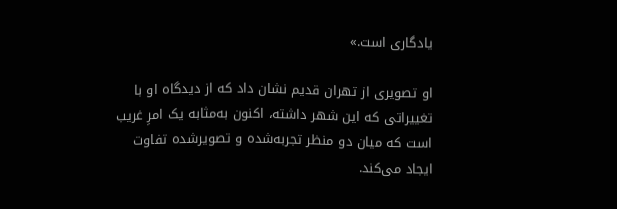یادگاری است.»

او تصویری از تهران قدیم نشان داد که از دیدگاه او با تغییراتی که این شهر داشته، اکنون به‌مثابه یک امرِ غریب است که میان دو منظر تجربه‌شده و تصویر‌شده تفاوت ایجاد می‌کند.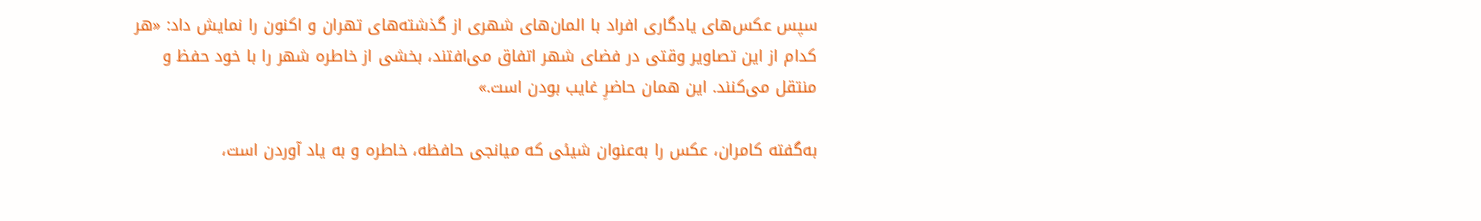سپس عکس‌های یادگاری افراد با المان‌های شهری از گذشته‌های تهران و اکنون را نمایش داد: «هر کدام از این تصاویر وقتی در فضای شهر اتفاق می‌افتند، بخشی از خاطره شهر را با خود حفظ و منتقل می‌کنند. این همان حاضرِ غایب بودن است.»

به‌گفته کامران، عکس را به‌عنوان شیئی که میانجی حافظه، خاطره و به یاد آوردن است،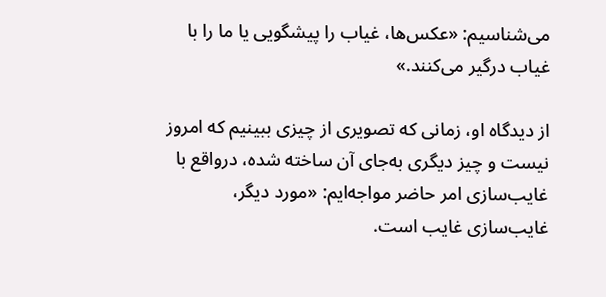می‌شناسیم: «عکس‌ها، غیاب را پیشگویی یا ما را با غیاب درگیر می‌کنند.»

از دیدگاه او، زمانی که تصویری از چیزی ببینیم که امروز نیست و چیز دیگری به‌جای آن ساخته شده، درواقع با غایب‌سازی امر حاضر مواجه‌ایم: «مورد دیگر، غایب‌سازی غایب است.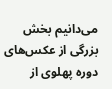می‌دانیم بخش بزرگی از عکس‌های دوره پهلوی از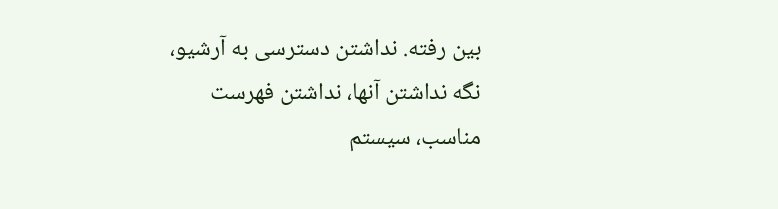بین رفته. نداشتن دسترسی به آرشیو، نگه نداشتن آنها، نداشتن فهرست مناسب، سیستم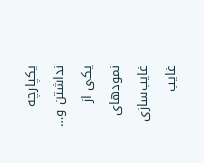یکپارچه نداشتن و… یکی از نمودهای غایب‌سازی غایب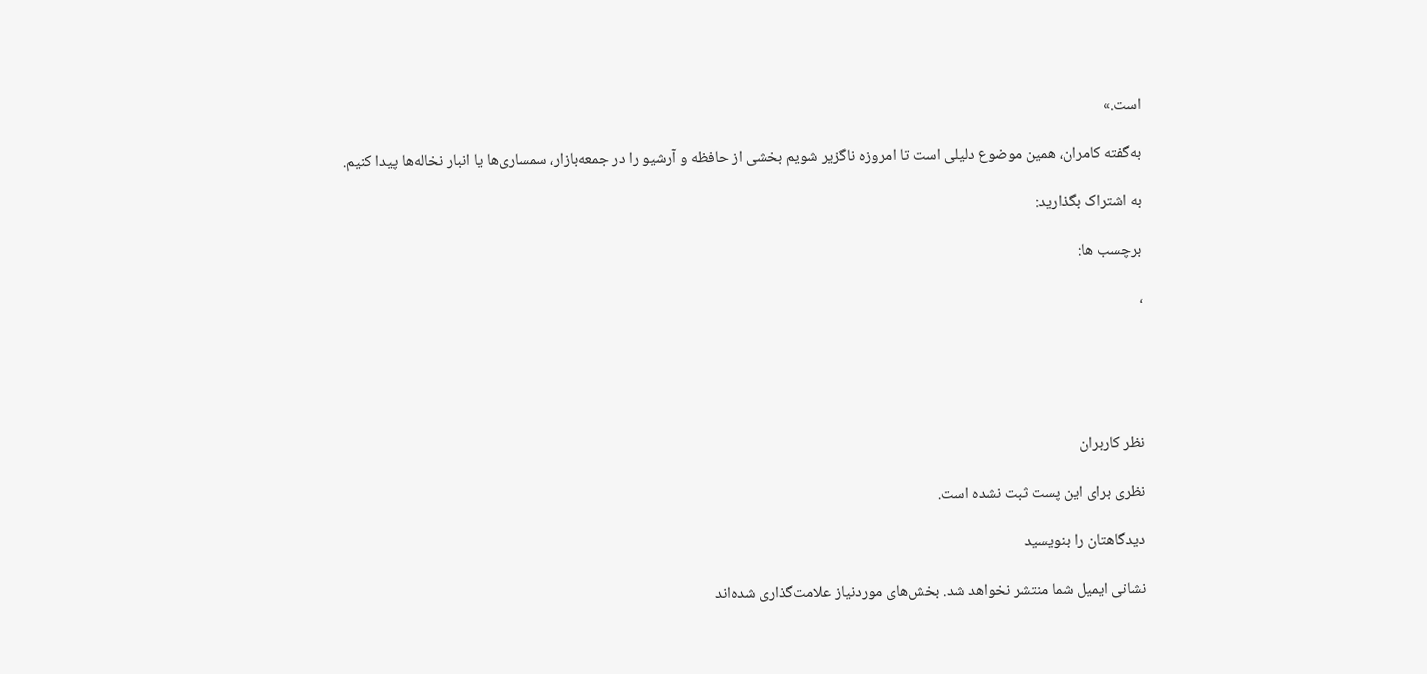است.»

به‌گفته کامران، همین موضوع دلیلی است تا امروزه ناگزیر شویم بخشی از حافظه و آرشیو را در جمعه‌بازار، سمساری‌ها یا انبار نخاله‌ها پیدا کنیم.

به اشتراک بگذارید:

برچسب ها:

،





نظر کاربران

نظری برای این پست ثبت نشده است.

دیدگاهتان را بنویسید

نشانی ایمیل شما منتشر نخواهد شد. بخش‌های موردنیاز علامت‌گذاری شده‌اند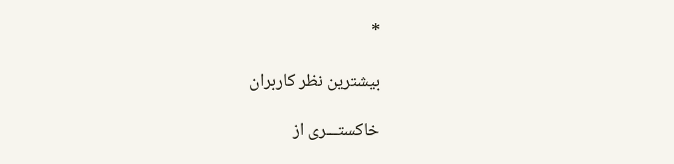*

بیشترین نظر کاربران

خاکستـــری از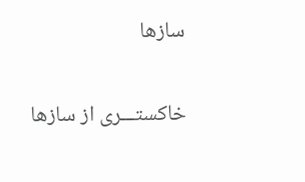سازها

خاکستـــری از سازها